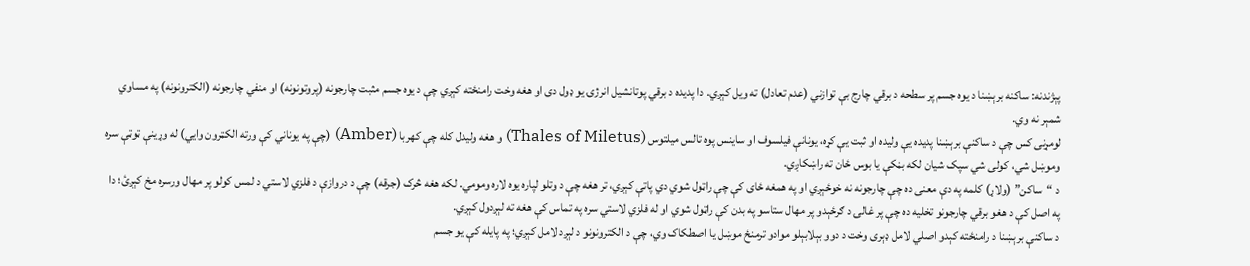پېژندنه: ساکنه برېښنا د یوه جسم پر سطحه د برقي چارج بې توازني (عدم تعادل) ته ویل کېږي. دا پدیده د برقي پوتانشیل انرژۍ یو ډول دی او هغه وخت رامنځته کېږي چې د یوه جسم مثبت چارجونه (پروتونونه) او منفي چارجونه (الکترونونه) په مساوي شمېر نه وي.
لومړنی کس چې د ساکنې برېښنا پدیده یې ولیده او ثبت یې کړه، یونانې فیلسوف او ساینس پوه تالس میلتوس (Thales of Miletus) و هغه ولیدل کله چې کهربا (Amber) (چې په یوناني کې ورته الکټرون وایي) له وړینې ټوټې سره وموښل شي، کولی شي سپک شیان لکه بڼکې یا بوس ځان ته راښکاږي.
د “ساکن” (ولاړ) کلمه په دې معنی ده چې چارجونه نه خوځېږي او په همغه ځای کې چې راټول شوي دي پاتې کېږي، تر هغه چې د وتلو لپاره یوه لاره ومومي. لکه هغه څرک (جرقه) چې د دروازې د فلزي لاستي د لمس کولو پر مهال ورسره مخ کېږئ؛ دا په اصل کې د هغو برقي چارجونو تخلیه ده چې پر غالۍ د ګرځېدو پر مهال ستاسو په بدن کې راټول شوي او له فلزي لاستي سره په تماس کې هغه ته لېږدول کېږي.
د ساکنې برېښنا د رامنځته کېدو اصلي لامل ډېری وخت د دوو بېلابېلو موادو ترمنځ موښل یا اصطکاک وي، چې د الکترونونو د لېږد لامل کېږي؛ په پایله کې یو جسم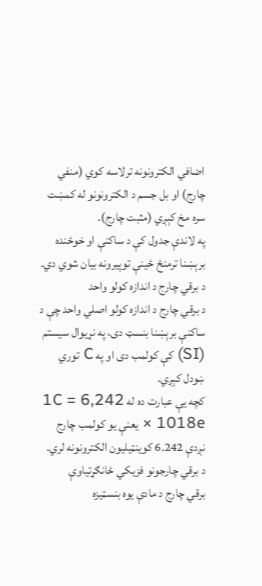اضافي الکترونونه ترلاسه کوي (منفي چارج) او بل جسم د الکترونونو له کمښت سره مخ کېږي (مثبت چارج).
په لاندې جدول کې د ساکنې او خوځنده برېښنا ترمنځ ځینې توپیرونه بیان شوي دي.
د برقي چارج د اندازه کولو واحد
د برقي چارج د اندازه کولو اصلي واحد چې د ساکنې برېښنا بنسټ دی، په نړیوال سیستم (SI) کې کولمب دی او په C توري ښودل کېږي.
کچه یې عبارت ده له 1C = 6,242 × 1018e یعنې یو کولمب چارج نږدې 6.242 کوینټیلیون الکترونونه لري.
د برقي چارجونو فزیکي ځانګړتیاوې
برقي چارج د مادې یوه بنسټیزه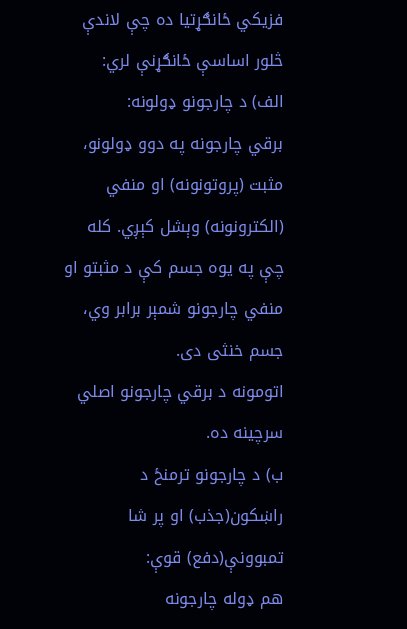فزیکي ځانګړتیا ده چې لاندې څلور اساسې ځانګړنې لري:
الف) د چارجونو ډولونه:
برقي چارجونه په دوو ډولونو، مثبت (پروتونونه) او منفي (الکترونونه) وېشل کېږي. کله چې په یوه جسم کې د مثبتو او منفي چارجونو شمېر برابر وي، جسم خنثی دی.
اتومونه د برقي چارجونو اصلي سرچینه ده.
ب) د چارجونو ترمنځ د راښکون(جذب) او پر شا تمبوونې(دفع) قوې:
هم ډوله چارجونه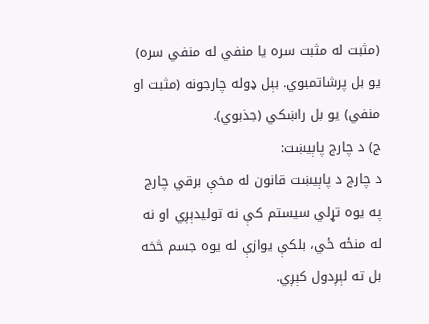(مثبت له مثبت سره یا منفي له منفي سره) یو بل پرشاتمبوي. بېل ډوله چارجونه (مثبت او منفي) یو بل راښکي (جذبوي).
ج) د چارج پاېیښت:
د چارج د پاېیښت قانون له مخې برقي چارج په یوه تړلي سیستم کې نه تولیدېږي او نه له منځه ځي، بلکې یوازې له یوه جسم څخه بل ته لېږدول کېږي.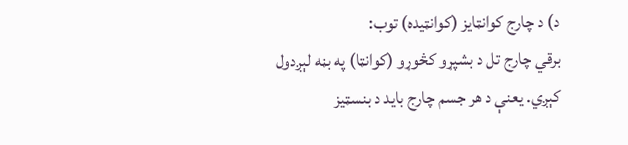د) د چارج کوانټایز (کوانټیده) توب:
برقي چارج تل د بشپړو کڅوړو (کوانټا) په بڼه لېږدول کېږي. یعنې د هر جسم چارج باید د بنسټیز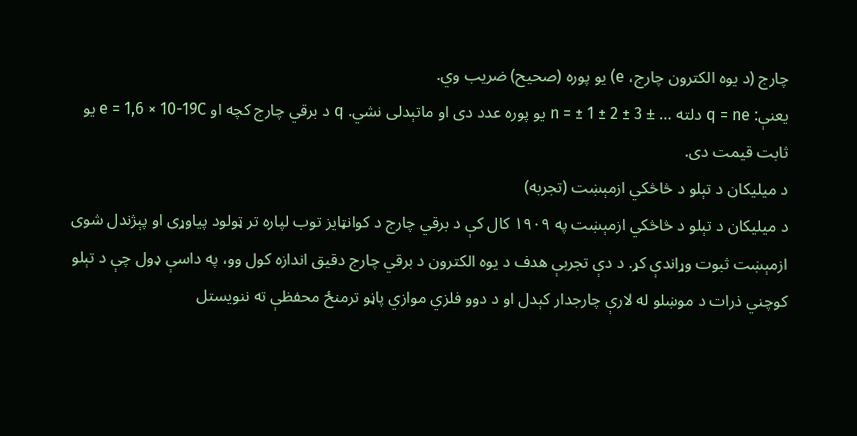چارج (د یوه الکترون چارج، e) یو پوره (صحیح) ضریب وي.
یعنې: q = ne دلته … ± n = ± 1 ± 2 ± 3 یو پوره عدد دی او ماتېدلی نشي. q د برقي چارج کچه او e = 1,6 × 10-19C یو ثابت قیمت دی.
د میلیکان د تېلو د څاڅکي ازمېښت (تجربه)
د میلیکان د تېلو د څاڅکي ازمېښت په ۱۹۰۹ کال کې د برقي چارج د کوانټایز توب لپاره تر ټولود پیاوړی او پېژندل شوی ازمېښت ثبوت وړاندې کړ. د دې تجربې هدف د یوه الکترون د برقي چارج دقیق اندازه کول وو، په داسې ډول چې د تېلو کوچني ذرات د موښلو له لارې چارجدار کېدل او د دوو فلزي موازي پاڼو ترمنځ محفظې ته ننویستل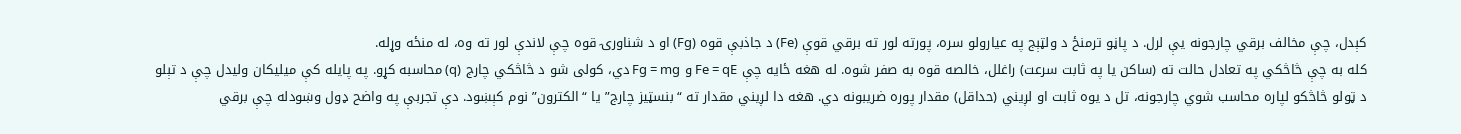کېدل، چې مخالف برقي چارجونه یې لرل. د پاڼو ترمنځ د ولټېج په عیارولو سره، پورته لور ته برقي قوې (Fe) د جاذبې قوه (Fg) او د شناورۍ قوه چې لاندې لور ته وه، له منځه وړله.
کله به چې څاڅکي په تعادل حالت ته (ساکن یا په ثابت سرعت) راغلل، خالصه قوه به صفر شوه. له هغه ځایه چې Fe = qE و Fg = mg دي، کولی شو د څاڅکي چارج (q) محاسبه کړو. په پایله کې میلیکان ولیدل چې د تېلو د ټولو څاڅکو لپاره محاسب شوي چارجونه، تل د یوه ثابت او لږیني (حداقل) مقدار پوره ضریبونه دي. هغه دا لږیني مقدار ته “بنسټیز چارج” یا “الکترون” نوم کېښود. دې تجربې په واضح ډول وښودله چې برقي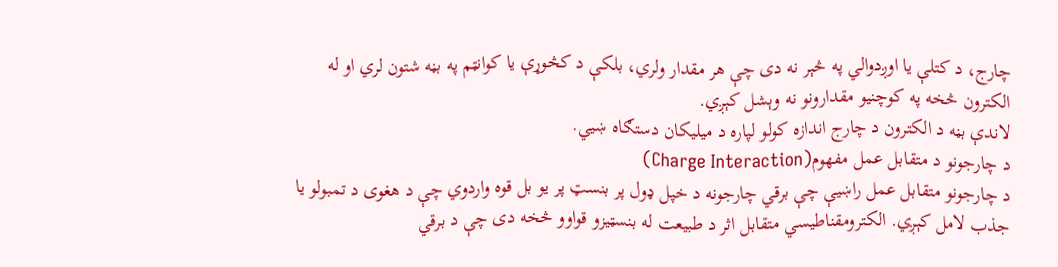چارج، د کتلې یا اوږدوالي په څېر نه دی چې هر مقدار ولري، بلکې د کڅوړې یا کوانټم په بڼه شتون لري او له الکترون څخه په کوچنیو مقدارونو نه وېشل کېږي.
لاندې بڼه د الکترون د چارج اندازه کولو لپاره د میلیکان دستګاه ښیي.
د چارجونو د متقابل عمل مفهوم(Charge Interaction)
د چارجونو متقابل عمل راښیې چې برقي چارجونه د خپل ډول پر بنسټ پر یو بل قوه واردوي چې د هغوی د تمبولو یا جذب لامل کېږي. الکترومقناطیسي متقابل اثر د طبیعت له بنسټیزو قواوو څخه دی چې د برقي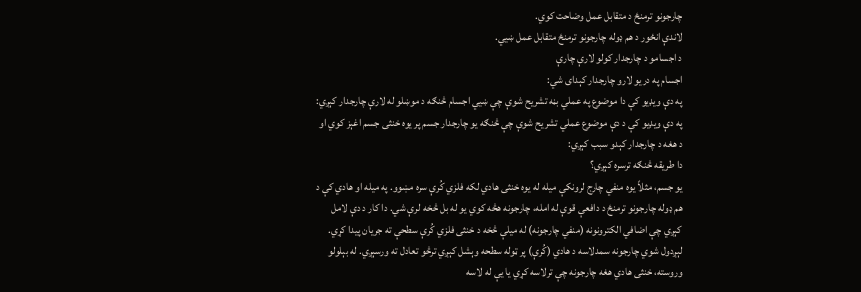چارجونو ترمنځ د متقابل عمل وضاحت کوي.
لاندې انځور د هم ډوله چارجونو ترمنځ متقابل عمل ښیي.
د اجسامو د چارجدار کولو لارې چارې
اجسام په دریو لارو چارجدار کېدای شي:
په دې ویډیو کې دا موضوع په عملي بڼه تشریح شوې چې ښیي اجسام څنګه د موښلو له لارې چارجدار کېږي:
په دې ویډیو کې د دې موضوع عملي تشریح شوې چې څنګه یو چارجدار جسم پر یوه خنثی جسم اغېز کوي او د هغه د چارجدار کېدو سبب کېږي:
دا طریقه څنګه ترسره کېږي؟
یو جسم، مثلاً یوه منفي چارج لرونکې میله له یوه خنثی هادي لکه فلزي کُرې سره مښوو. په میله او هادي کې د هم ډوله چارجونو ترمنځ د دافعې قوې له امله، چارجونه هڅه کوي یو له بل څخه لرې شي. دا کار د دې لامل کېږي چې اضافي الکترونونه (منفي چارجونه) له میلې څخه د خنثی فلزي کُرې سطحې ته جریان پیدا کړي. لېږدول شوي چارجونه سمدلاسه د هادي (کُرې) پر ټوله سطحه وېشل کېږي ترڅو تعادل ته ورسېږي. له بېلولو وروسته، خنثی هادي هغه چارجونه چې ترلاسه کړي یا یې له لاسه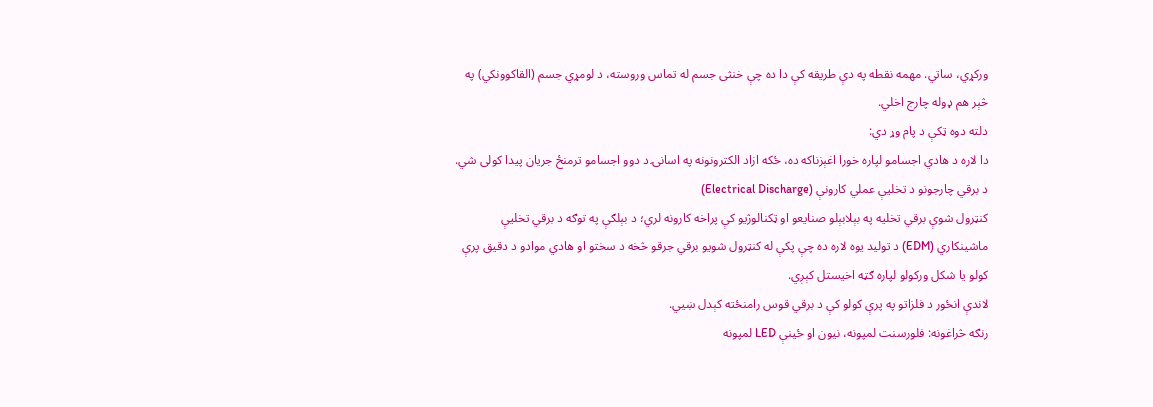ورکړي، ساتي. مهمه نقطه په دې طریقه کې دا ده چې خنثی جسم له تماس وروسته، د لومړي جسم (القاکوونکي) په څېر هم ډوله چارج اخلي.
دلته دوه ټکې د پام وړ دي:
دا لاره د هادي اجسامو لپاره خورا اغېزناکه ده، ځکه ازاد الکترونونه په اسانۍ د دوو اجسامو ترمنځ جریان پیدا کولی شي.
د برقي چارجونو د تخلیې عملي کارونې (Electrical Discharge)
کنټرول شوې برقي تخلیه په بېلابېلو صنایعو او ټکنالوژیو کې پراخه کارونه لري؛ د بېلګې په توګه د برقي تخلیې ماشینکاري (EDM) د تولید یوه لاره ده چې پکې له کنټرول شويو برقي جرقو څخه د سختو او هادي موادو د دقیق پرې کولو یا شکل ورکولو لپاره ګټه اخیستل کېږي.
لاندې انځور د فلزاتو په پرې کولو کې د برقي قوس رامنځته کېدل ښیي.
رنګه څراغونه: فلورسنت لمپونه، نیون او ځینې LED لمپونه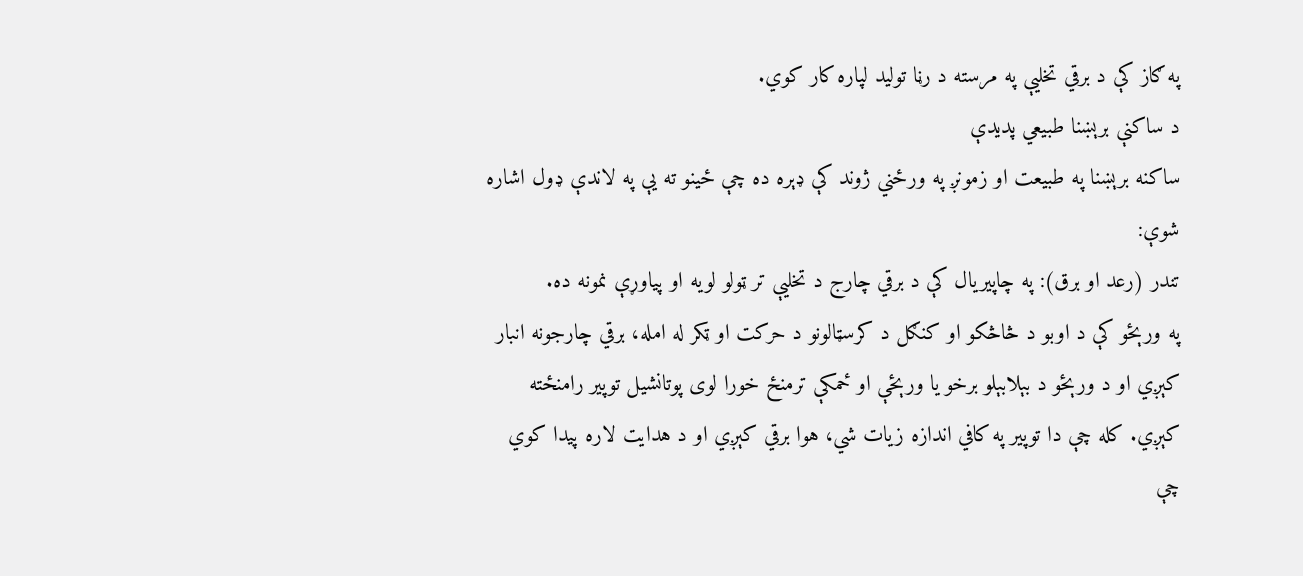په ګاز کې د برقي تخلیې په مرسته د رڼا تولید لپاره کار کوي.
د ساکنې برېښنا طبیعي پدیدې
ساکنه برېښنا په طبیعت او زمونږ په ورځني ژوند کې ډېره ده چې ځینو ته یې په لاندې ډول اشاره شوې:
تندر (رعد او برق): په چاپیریال کې د برقي چارج د تخلیې تر ټولو لویه او پیاوړې نمونه ده.
په ورېځو کې د اوبو د څاڅکو او کنګل د کرسټالونو د حرکت او ټکر له امله، برقي چارجونه انبار کېږي او د ورېځو د بېلابېلو برخو یا ورېځې او ځمکې ترمنځ خورا لوی پوتانشیل توپیر رامنځته کېږي. کله چې دا توپیر په کافي اندازه زیات شي، هوا برقي کېږي او د هدایت لاره پیدا کوي چې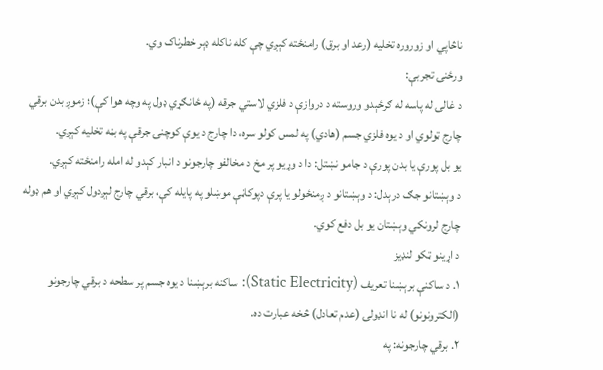ناڅاپي او زوروره تخلیه (رعد او برق) رامنځته کېږي چې کله ناکله ډېر خطرناک وي.
ورځنۍ تجربې:
د غالۍ له پاسه له ګرځېدو وروسته د دروازې د فلزي لاستي جرقه (په ځانګړي ډول په وچه هوا کې)؛ زموږ بدن برقي چارج ټولوي او د یوه فلزي جسم (هادي) په لمس کولو سره، دا چارج د یوې کوچنۍ جرقې په بڼه تخلیه کېږي.
یو بل پورې یا بدن پورې د جامو نښتل: دا د وړیو پر مخ د مخالفو چارجونو د انبار کېدو له امله رامنځته کېږي.
د وېښتانو جګ درېدل: د وېښتانو د ږمنځولو یا پرې دپوکاڼې موښلو په پایله کې، برقي چارج لېږدول کېږي او هم ډوله چارج لرونکي وېښتان یو بل دفع کوي.
د اړینو ټکو لنډیز
۱. د ساکنې برېښنا تعریف (Static Electricity): ساکنه برېښنا د یوه جسم پر سطحه د برقي چارجونو (الکترونونو) له نا انډولۍ (عدم تعادل) څخه عبارت ده.
۲. برقي چارجونه: په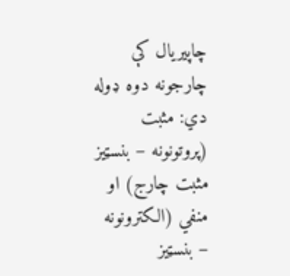چاپیریال کې چارجونه دوه ډوله دي: مثبت (پروتونونه – بنسټیز مثبت چارج) او منفي (الکترونونه – بنسټیز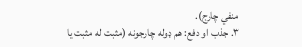منفي چارج).
۳. جذب او دفع: هم ډوله چارجونه (مثبت له مثبت یا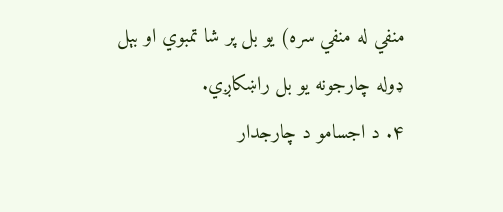منفي له منفي سره) یو بل پر شا تمبوي او بېل ډوله چارجونه یو بل راښکاږي.
۴. د اجسامو د چارجدار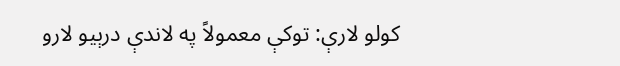کولو لارې: توکې معمولاً په لاندې درېیو لارو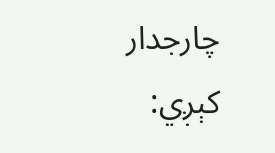چارجدار کېږي: